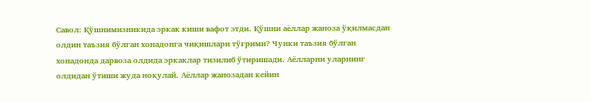Савол: Қўшнимизникида эркак киши вафот этди. Қўшни аёллар жаноза ўқилмасдан олдин таъзия бўлган хонадонга чиқишлари тўғрими? Чунки таъзия бўлган хонадонда дарвоза олдида эркаклар тизилиб ўтиришади. Аёлларни уларнинг олдидан ўтиши жуда ноқулай. Аёллар жанозадан кейин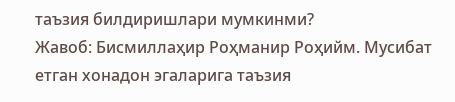таъзия билдиришлари мумкинми?
Жавоб: Бисмиллаҳир Роҳманир Роҳийм. Мусибат етган хонадон эгаларига таъзия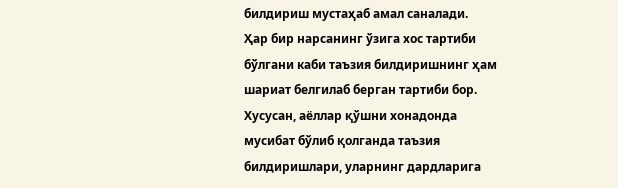билдириш мустаҳаб амал саналади.
Ҳар бир нарсанинг ўзига хос тартиби бўлгани каби таъзия билдиришнинг ҳам шариат белгилаб берган тартиби бор.
Хусусан, аёллар қўшни хонадонда мусибат бўлиб қолганда таъзия билдиришлари, уларнинг дардларига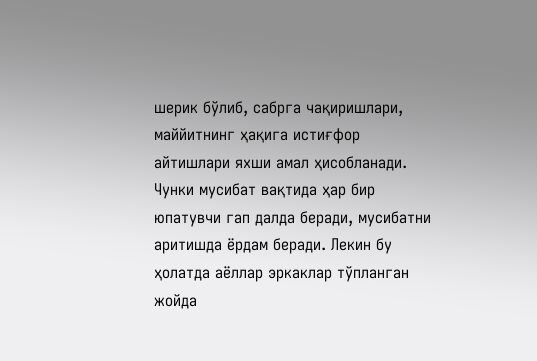шерик бўлиб, сабрга чақиришлари, маййитнинг ҳақига истиғфор айтишлари яхши амал ҳисобланади. Чунки мусибат вақтида ҳар бир юпатувчи гап далда беради, мусибатни аритишда ёрдам беради. Лекин бу ҳолатда аёллар эркаклар тўпланган жойда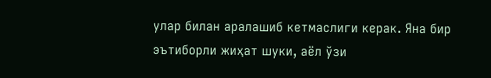улар билан аралашиб кетмаслиги керак. Яна бир эътиборли жиҳат шуки, аёл ўзи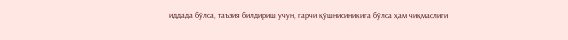иддада бўлса, таъзия билдириш учун, гарчи қўшнисиникига бўлса ҳам чиқмаслиги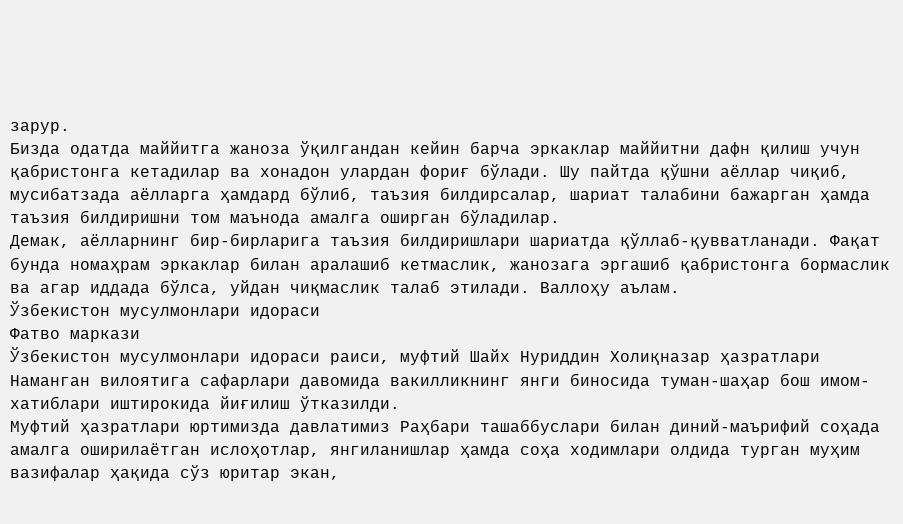зарур.
Бизда одатда маййитга жаноза ўқилгандан кейин барча эркаклар маййитни дафн қилиш учун қабристонга кетадилар ва хонадон улардан фориғ бўлади. Шу пайтда қўшни аёллар чиқиб, мусибатзада аёлларга ҳамдард бўлиб, таъзия билдирсалар, шариат талабини бажарган ҳамда таъзия билдиришни том маънода амалга оширган бўладилар.
Демак, аёлларнинг бир-бирларига таъзия билдиришлари шариатда қўллаб-қувватланади. Фақат бунда номаҳрам эркаклар билан аралашиб кетмаслик, жанозага эргашиб қабристонга бормаслик ва агар иддада бўлса, уйдан чиқмаслик талаб этилади. Валлоҳу аълам.
Ўзбекистон мусулмонлари идораси
Фатво маркази
Ўзбекистон мусулмонлари идораси раиси, муфтий Шайх Нуриддин Холиқназар ҳазратлари Наманган вилоятига сафарлари давомида вакилликнинг янги биносида туман-шаҳар бош имом-хатиблари иштирокида йиғилиш ўтказилди.
Муфтий ҳазратлари юртимизда давлатимиз Раҳбари ташаббуслари билан диний-маърифий соҳада амалга оширилаётган ислоҳотлар, янгиланишлар ҳамда соҳа ходимлари олдида турган муҳим вазифалар ҳақида сўз юритар экан,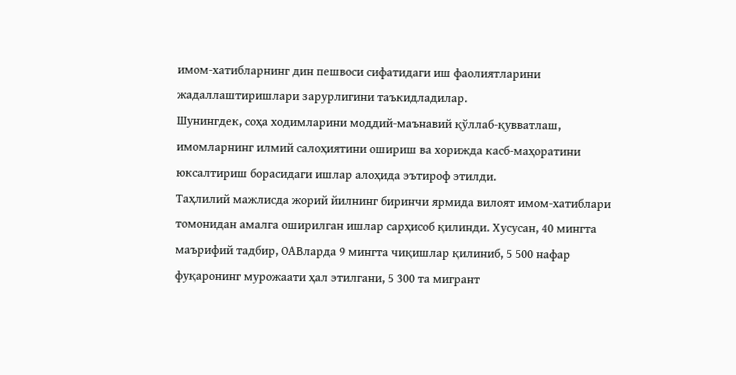имом-хатибларнинг дин пешвоси сифатидаги иш фаолиятларини жадаллаштиришлари зарурлигини таъкидладилар.
Шунингдек, соҳа ходимларини моддий-маънавий қўллаб-қувватлаш, имомларнинг илмий салоҳиятини ошириш ва хорижда касб-маҳоратини юксалтириш борасидаги ишлар алоҳида эътироф этилди.
Таҳлилий мажлисда жорий йилнинг биринчи ярмида вилоят имом-хатиблари томонидан амалга оширилган ишлар сарҳисоб қилинди. Хусусан, 40 мингта маърифий тадбир, ОАВларда 9 мингта чиқишлар қилиниб, 5 500 нафар фуқаронинг мурожаати ҳал этилгани, 5 300 та мигрант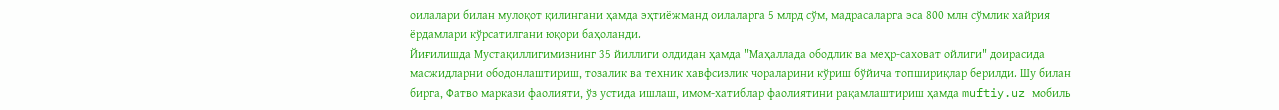оилалари билан мулоқот қилингани ҳамда эҳтиёжманд оилаларга 5 млрд сўм, мадрасаларга эса 800 млн сўмлик хайрия ёрдамлари кўрсатилгани юқори баҳоланди.
Йиғилишда Мустақиллигимизнинг 35 йиллиги олдидан ҳамда "Маҳаллада ободлик ва меҳр-саховат ойлиги" доирасида масжидларни ободонлаштириш, тозалик ва техник хавфсизлик чораларини кўриш бўйича топшириқлар берилди. Шу билан бирга, Фатво маркази фаолияти, ўз устида ишлаш, имом-хатиблар фаолиятини рақамлаштириш ҳамда muftiy.uz мобиль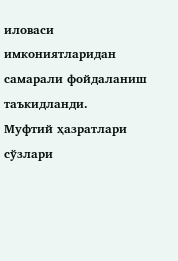иловаси имкониятларидан самарали фойдаланиш таъкидланди.
Муфтий ҳазратлари сўзлари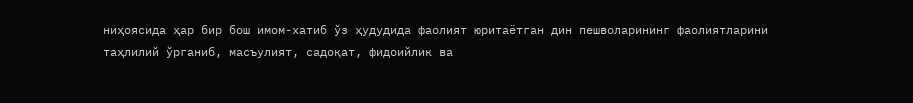ниҳоясида ҳар бир бош имом-хатиб ўз ҳудудида фаолият юритаётган дин пешволарининг фаолиятларини таҳлилий ўрганиб, масъулият, садоқат, фидоийлик ва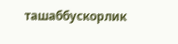ташаббускорлик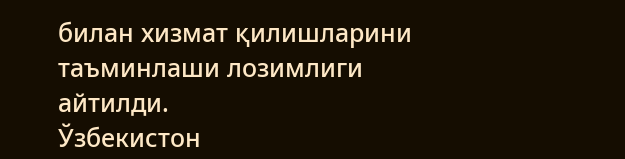билан хизмат қилишларини таъминлаши лозимлиги айтилди.
Ўзбекистон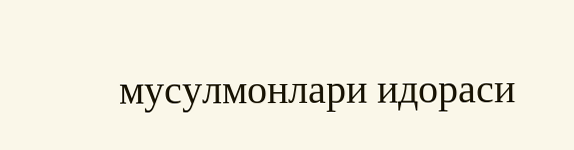мусулмонлари идораси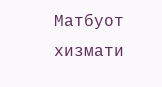Матбуот хизмати